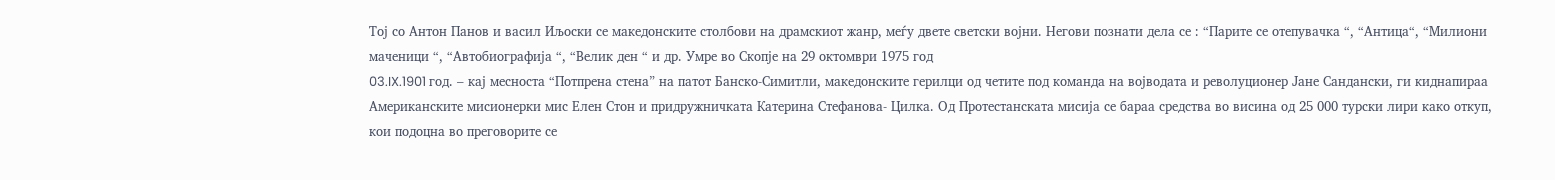Тој со Антон Панов и васил Иљоски се македонските столбови на драмскиот жанр, меѓу двете светски војни. Негови познати дела се : “Парите се отепувачка “, “Антица“, “Милиони маченици “, “Автобиографија “, “Велик ден “ и др. Умре во Скопје на 29 октомври 1975 год
03.IX.1901 год. – кај месноста “Потпрена стена” на патот Банско-Симитли, македонските герилци од четите под команда на војводата и револуционер Јане Сандански, ги киднапираа Американските мисионерки мис Елен Стон и придружничката Катерина Стефанова- Цилка. Од Протестанската мисија се бараа средства во висина од 25 000 турски лири како откуп, кои подоцна во преговорите се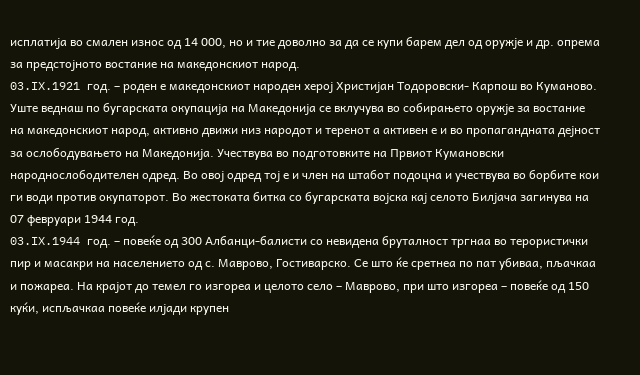исплатија во смален износ од 14 000, но и тие доволно за да се купи барем дел од оружје и др. опрема за предстојното востание на македонскиот народ.
03.IX.1921 год. – роден е македонскиот народен херој Христијан Тодоровски- Карпош во Куманово. Уште веднаш по бугарската окупација на Македонија се вклучува во собирањето оружје за востание на македонскиот народ, активно движи низ народот и теренот а активен е и во пропагандната дејност за ослободувањето на Македонија. Учествува во подготовките на Првиот Кумановски народнослободителен одред. Во овој одред тој е и член на штабот подоцна и учествува во борбите кои ги води против окупаторот. Во жестоката битка со бугарската војска кај селото Билјача загинува на 07 февруари 1944 год.
03.IX.1944 год. – повеќе од 300 Албанци-балисти со невидена бруталност тргнаа во терористички пир и масакри на населението од с. Маврово, Гостиварско. Се што ќе сретнеа по пат убиваа, пљачкаа и пожареа. На крајот до темел го изгореа и целото село – Маврово, при што изгореа – повеќе од 150 куќи, испљачкаа повеќе илјади крупен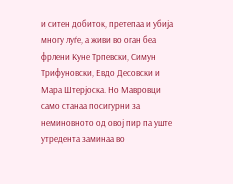и ситен добиток, претепаа и убија многу луѓе, а живи во оган беа фрлени Куне Трпевски, Симун Трифуновски, Евдо Десовски и Мара Штерјоска. Но Мавровци само станаа посигурни за неминовното од овој пир па уште утредента заминаа во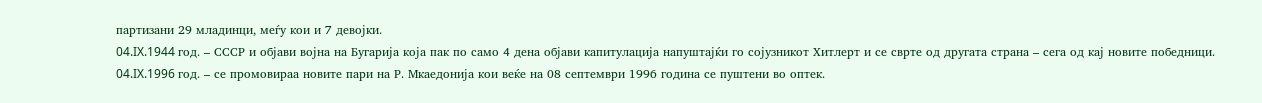партизани 29 младинци, меѓу кои и 7 девојки.
04.IX.1944 год. – СССР и објави војна на Бугарија која пак по само 4 дена објави капитулација напуштајќи го сојузникот Хитлерт и се сврте од другата страна – сега од кај новите победници.
04.IX.1996 год. – се промовираа новите пари на Р. Мкаедонија кои веќе на 08 септември 1996 година се пуштени во оптек.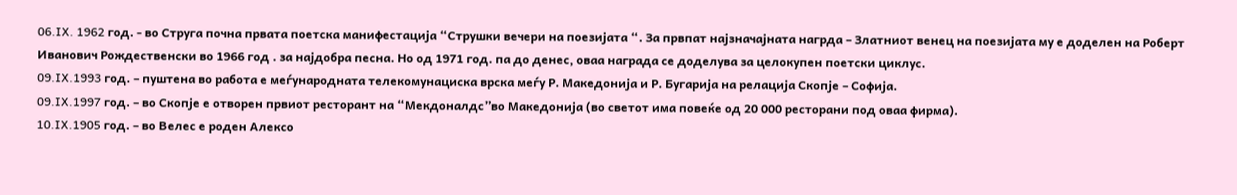06.IX. 1962 год. - во Струга почна првата поетска манифестација “Струшки вечери на поезијата “. За првпат најзначајната нагрда – Златниот венец на поезијата му е доделен на Роберт Иванович Рождественски во 1966 год . за најдобра песна. Но од 1971 год. па до денес, оваа награда се доделува за целокупен поетски циклус.
09.IX.1993 год. – пуштена во работа е меѓународната телекомунациска врска меѓу Р. Македонија и Р. Бугарија на релација Скопје – Софија.
09.IX.1997 год. – во Скопје е отворен првиот ресторант на “Мекдоналдс”во Македонија (во светот има повеќе од 20 000 ресторани под оваа фирма).
10.IX.1905 год. – во Велес е роден Алексо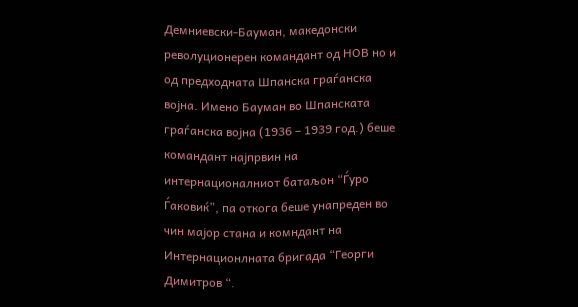Демниевски-Бауман, македонски револуционерен командант од НОВ но и од предходната Шпанска граѓанска војна. Имено Бауман во Шпанската граѓанска војна (1936 – 1939 год.) беше командант најпрвин на интернационалниот батаљон “Ѓуро Ѓаковиќ”, па откога беше унапреден во чин мајор стана и комндант на Интернационлната бригада “Георги Димитров “.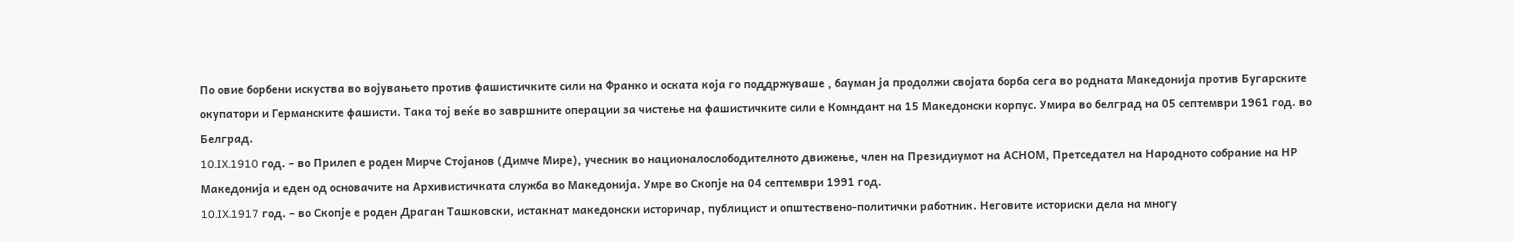По овие борбени искуства во војувањето против фашистичките сили на Франко и оската која го поддржуваше , бауман ја продолжи својата борба сега во родната Македонија против Бугарските окупатори и Германските фашисти. Така тој веќе во завршните операции за чистење на фашистичките сили е Комндант на 15 Македонски корпус. Умира во белград на 05 септември 1961 год. во Белград.
10.IX.1910 год. – во Прилеп е роден Мирче Стојанов (Димче Мире), учесник во националослободителното движење, член на Президиумот на АСНОМ, Претседател на Народното собрание на НР Македонија и еден од основачите на Архивистичката служба во Македонија. Умре во Скопје на 04 септември 1991 год.
10.IX.1917 год. – во Скопје е роден Драган Ташковски, истакнат македонски историчар, публицист и општествено-политички работник. Неговите историски дела на многу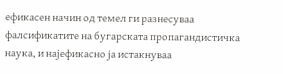ефикасен начин од темел ги разнесуваа фалсификатите на бугарската пропагандистичка наука, и најефикасно ја истакнуваа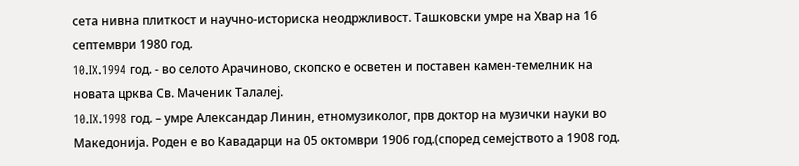сета нивна плиткост и научно-историска неодржливост. Ташковски умре на Хвар на 16 септември 1980 год.
10.IX.1994 год. - во селото Арачиново, скопско е осветен и поставен камен-темелник на новата црква Св. Маченик Талалеј.
10.IX.1998 год. – умре Александар Линин, етномузиколог, прв доктор на музички науки во Македонија. Роден е во Кавадарци на 05 октомври 1906 год.(според семејството а 1908 год.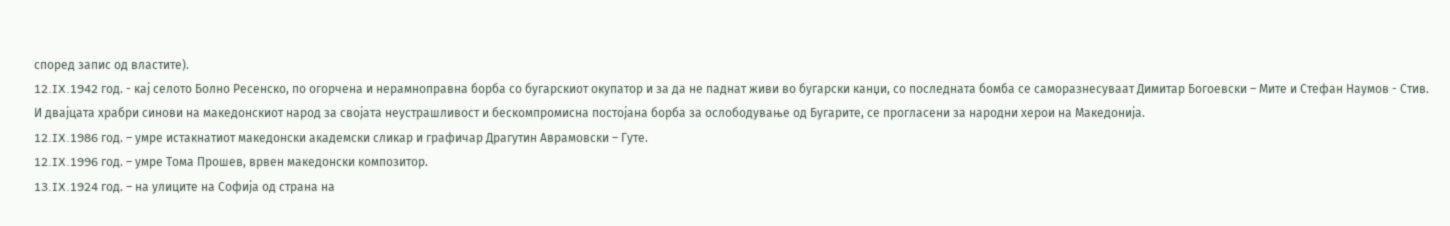според запис од властите).
12.IX.1942 год. - кај селото Болно Ресенско, по огорчена и нерамноправна борба со бугарскиот окупатор и за да не паднат живи во бугарски канџи, со последната бомба се саморазнесуваат Димитар Богоевски – Мите и Стефан Наумов - Стив. И двајцата храбри синови на македонскиот народ за својата неустрашливост и бескомпромисна постојана борба за ослободување од Бугарите, се прогласени за народни херои на Македонија.
12.IX.1986 год. – умре истакнатиот македонски академски сликар и графичар Драгутин Аврамовски – Гуте.
12.IX.1996 год. – умре Тома Прошев, врвен македонски композитор.
13.IX.1924 год. – на улиците на Софија од страна на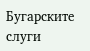Бугарските слуги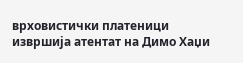врховистички платеници извршија атентат на Димо Хаџи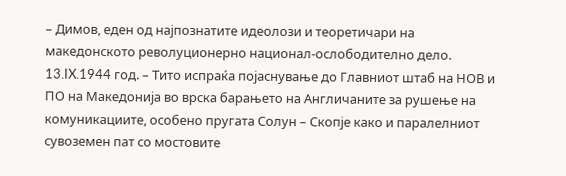– Димов, еден од најпознатите идеолози и теоретичари на македонското револуционерно национал-ослободително дело.
13.IX.1944 год. – Тито испраќа појаснување до Главниот штаб на НОВ и ПО на Македонија во врска барањето на Англичаните за рушење на комуникациите, особено пругата Солун – Скопје како и паралелниот сувоземен пат со мостовите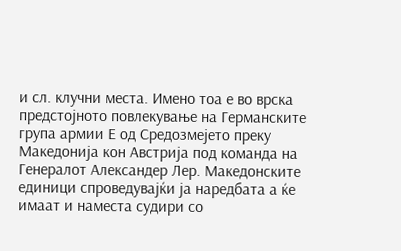и сл. клучни места. Имено тоа е во врска предстојното повлекување на Германските група армии Е од Средозмејето преку Македонија кон Австрија под команда на Генералот Александер Лер. Македонските единици спроведувајќи ја наредбата а ќе имаат и наместа судири со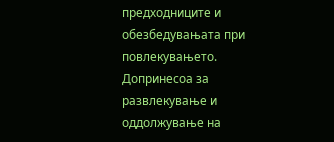предходниците и обезбедувањата при повлекувањето. Допринесоа за развлекување и оддолжување на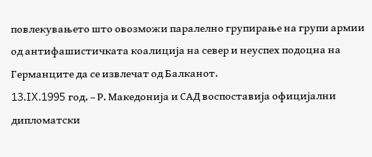повлекувањето што овозможи паралелно групирање на групи армии од антифашистичката коалиција на север и неуспех подоцна на Германците да се извлечат од Балканот.
13.IX.1995 год. – Р. Македонија и САД воспоставија официјални дипломатски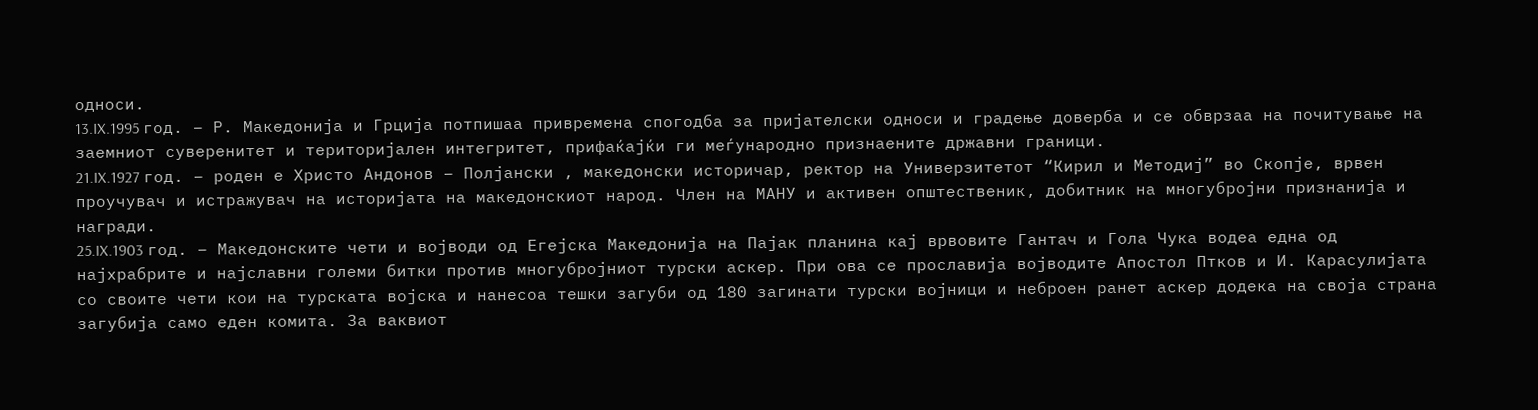односи.
13.IX.1995 год. – Р. Македонија и Грција потпишаа привремена спогодба за пријателски односи и градење доверба и се обврзаа на почитување на заемниот суверенитет и територијален интегритет, прифаќајќи ги меѓународно признаените државни граници.
21.IX.1927 год. – роден е Христо Андонов – Полјански , македонски историчар, ректор на Универзитетот “Кирил и Методиј” во Скопје, врвен проучувач и истражувач на историјата на македонскиот народ. Член на МАНУ и активен општественик, добитник на многубројни признанија и награди.
25.IX.1903 год. – Македонските чети и војводи од Егејска Македонија на Пајак планина кај врвовите Гантач и Гола Чука водеа една од најхрабрите и најславни големи битки против многубројниот турски аскер. При ова се прославија војводите Апостол Птков и И. Карасулијата со своите чети кои на турската војска и нанесоа тешки загуби од 180 загинати турски војници и неброен ранет аскер додека на своја страна загубија само еден комита. За ваквиот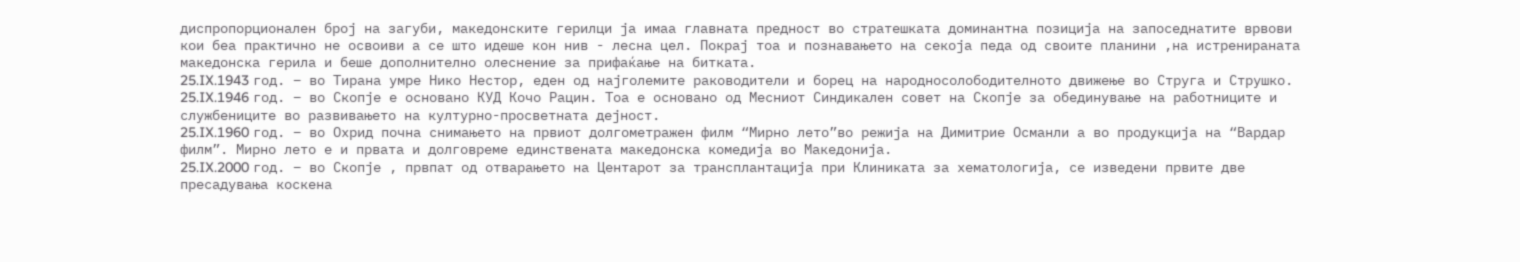диспропорционален број на загуби, македонските герилци ја имаа главната предност во стратешката доминантна позиција на запоседнатите врвови кои беа практично не освоиви а се што идеше кон нив - лесна цел. Покрај тоа и познавањето на секоја педа од своите планини ,на истренираната македонска герила и беше дополнително олеснение за прифаќање на битката.
25.IX.1943 год. – во Тирана умре Нико Нестор, еден од најголемите раководители и борец на народносолободителното движење во Струга и Струшко.
25.IX.1946 год. – во Скопје е основано КУД Кочо Рацин. Тоа е основано од Месниот Синдикален совет на Скопје за обединување на работниците и службениците во развивањето на културно-просветната дејност.
25.IX.1960 год. – во Охрид почна снимањето на првиот долгометражен филм “Мирно лето”во режија на Димитрие Османли а во продукција на “Вардар филм”. Мирно лето е и првата и долговреме единствената македонска комедија во Македонија.
25.IX.2000 год. – во Скопје , првпат од отварањето на Центарот за трансплантација при Клиниката за хематологија, се изведени првите две пресадувања коскена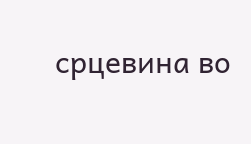срцевина во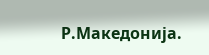Р.Македонија.